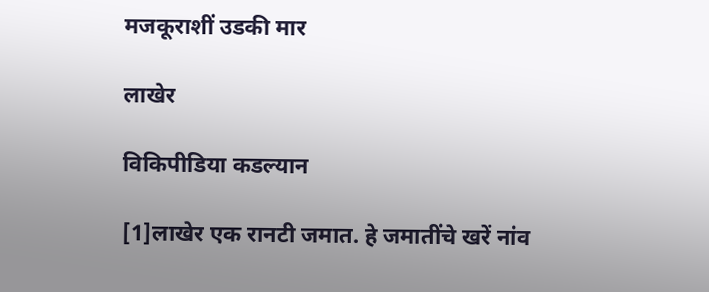मजकूराशीं उडकी मार

लाखेर

विकिपीडिया कडल्यान

[1]लाखेर एक रानटी जमात. हे जमातींचे खरें नांव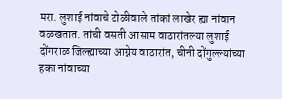मरा. लुशाई नांवाचे टोळीवाले तांकां लाखेर ह्या नांवान वळखतात. तांची वसती आसाम वाठारांतल्या लुशाई दोंगराळ जिल्ह्याच्या आग्नेय वाठारांत, चीनी दोंगुल्ल्यांच्या हका नांवाच्या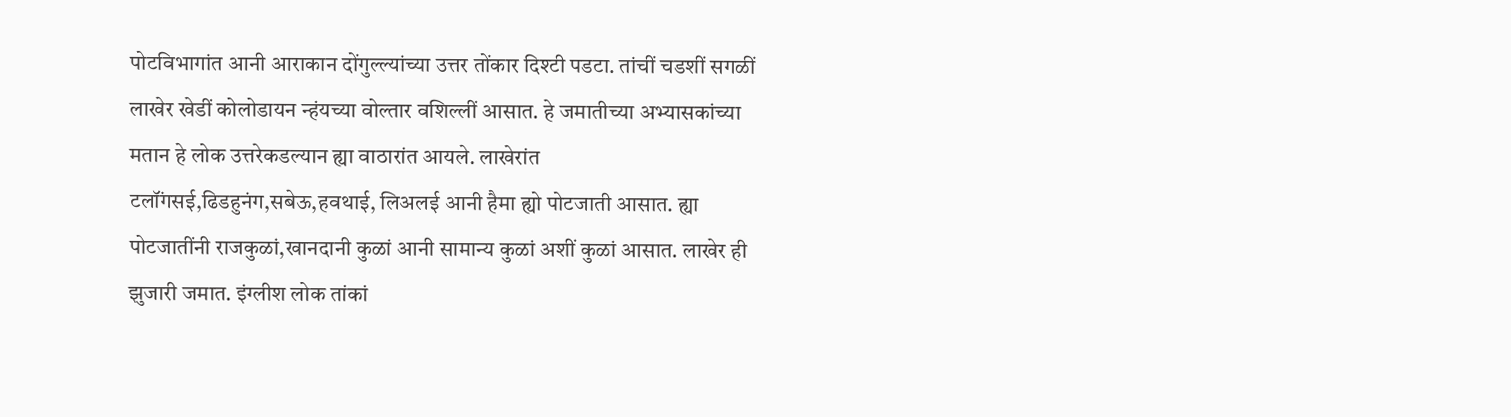पोटविभागांत आनी आराकान दोंगुल्ल्यांच्या उत्तर तोंकार दिश्टी पडटा. तांचीं चडशीं सगळीं लाखेर खेडीं कोलोडायन न्हंयच्या वोल्तार वशिल्लीं आसात. हे जमातीच्या अभ्यासकांच्या मतान हे लोक उत्तरेकडल्यान ह्या वाठारांत आयले. लाखेरांत टलॉंगसई,ढिडहुनंग,सबेऊ,हवथाई, लिअलई आनी हैमा ह्यो पोटजाती आसात. ह्या पोटजातींनी राजकुळां,खानदानी कुळां आनी सामान्य कुळां अशीं कुळां आसात. लाखेर ही झुजारी जमात. इंग्लीश लोक तांकां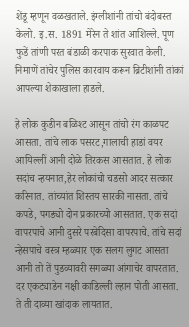शेंडू म्हणून वळखताले. इंग्लीशांनी तांचो बंदोबस्त केलो. इ.स. 1891 मेरेन ते शांत आशिल्ले. पूण फुडें तांणी परत बंडाळी करपाक सुरवात केली. निमाणें तांचेर पुलिस कारवाय करून ब्रिटीशांनी तांकां आपल्या शेकाखाला हाडले.

हे लोक कुडीन बळिश्ट आसून तांचो रंग काळपट आसता. तांचे लाक पसरट,गालाची हाडां वयर आयिल्लीं आनी दोळे तिरकस आसतात. हे लोक सदांच न्हयनात,हेर लोकांचो चडसो आदर सत्कार करिनात. तांच्यांत शिस्तय सारकी नासता. तांचे कपडे, पगड्यो दोन प्रकारच्यो आसतात. एक सदां वापरपाचे आनी दुसरे परबेदिसा वापरपाचे. तांचे सदां न्हेसपाचे वस्त्र म्हळ्यार एक सलग लुगट आसता आनी तो तें पुडव्यावरी सगळ्या आंगाचेर वापरतात. दर एकट्याडेन नक्षी काडिल्ली ल्हान पोती आसता. ते ती दाव्या खांदाक लायतात.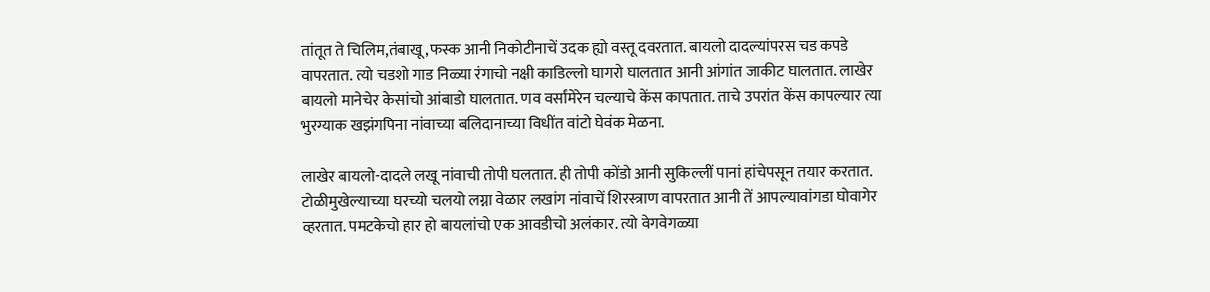तांतूत ते चिलिम,तंबाखू,फस्क आनी निकोटीनाचें उदक ह्यो वस्तू दवरतात. बायलो दादल्यांपरस चड कपडे वापरतात. त्यो चडशो गाड निळ्या रंगाचो नक्षी काडिल्लो घागरो घालतात आनी आंगांत जाकीट घालतात. लाखेर बायलो मानेचेर केसांचो आंबाडो घालतात. णव वर्सांमेरेन चल्याचे केंस कापतात. ताचे उपरांत केंस कापल्यार त्या भुरग्याक खझंगपिना नांवाच्या बलिदानाच्या विधींत वांटो घेवंक मेळना.

लाखेर बायलो-दादले लखू नांवाची तोपी घलतात. ही तोपी कोंडो आनी सुकिल्लीं पानां हांचेपसून तयार करतात. टोळीमुखेल्याच्या घरच्यो चलयो लग्ना वेळार लखांग नांवाचें शिरस्त्राण वापरतात आनी तें आपल्यावांगडा घोवागेर व्हरतात. पमटकेचो हार हो बायलांचो एक आवडीचो अलंकार. त्यो वेगवेगळ्या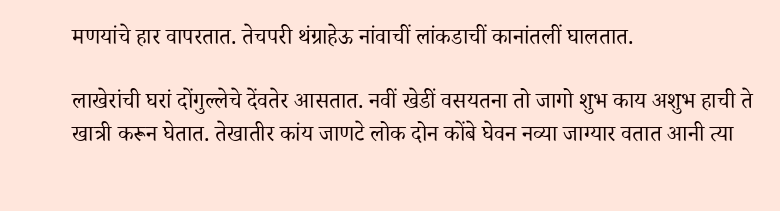मणयांचे हार वापरतात. तेचपरी थंग्राहेऊ नांवाचीं लांकडाचीं कानांतलीं घालतात.

लाखेरांची घरां दोंगुल्लेचे देंवतेर आसतात. नवीं खेडीं वसयतना तो जागो शुभ काय अशुभ हाची ते खात्री करून घेतात. तेखातीर कांय जाणटे लोक दोन कोंबे घेवन नव्या जाग्यार वतात आनी त्या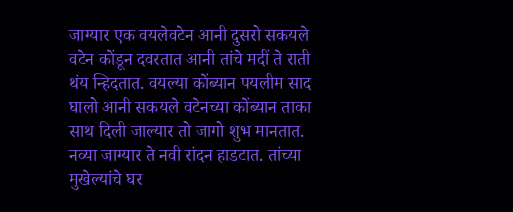जाग्यार एक वयलेवटेन आनी दुसरो सकयले वटेन कोंडून दवरतात आनी तांचे मदीं ते राती थंय न्हिदतात. वयल्या कोंब्यान पयलीम साद घालो आनी सकयले वटेनच्या कोंब्यान ताका साथ दिली जाल्यार तो जागो शुभ मानतात. नव्या जाग्यार ते नवी रांदन हाडटात. तांच्या मुखेल्यांचे घर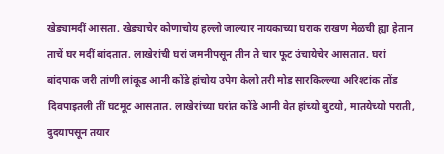खेड्यामदीं आसता. खेड्याचेर कोणाचोय हल्लो जाल्यार नायकाच्या घराक राखण मेळची ह्या हेतान ताचें घर मदीं बांदतात. लाखेरांची घरां जमनीपसून तीन ते चार फूट उंचायेचेर आसतात. घरां बांदपाक जरी तांणी लांकूड आनी कोंडे हांचोय उपेग केलो तरी मोड सारकिल्ल्या अरिश्टांक तोंड दिवपाइतली तीं घटमूट आसतात. लाखेरांच्या घरांत कोंडे आनी वेत हांच्यो बुटयो, मातयेच्यो पराती, दुदयापसून तयार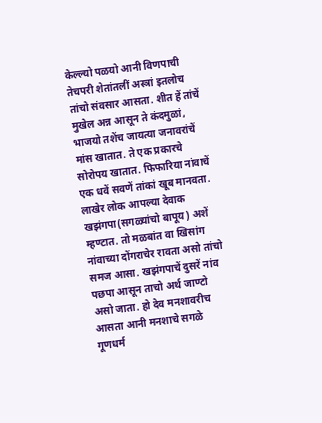केल्ल्यो पळयो आनी विणपाची तेचपरी शेतांतलीं अस्त्रां इतलोच तांचो संवसार आसता. शीत हें तांचें मुखेल अन्न आसून ते कंदमुळां, भाजयो तशेंच जायत्या जनावरांचें मांस खातात. ते एक प्रकारचे सोरोपय खातात. फिफारिया नांवाचें एक धवें सवणें तांकां खूब मानवता. लाखेर लोक आपल्या देवाक खझंगपा(सगळ्यांचो बापूय) अशें म्हण्टात. तो मळबांत वा खिसांग नांवाच्या दोंगराचेर रावता असो तांचो समज आसा. खझंगपाचें दुसरें नांव पछपा आसून ताचो अर्थ जाण्टो असो जाता. हो देव मनशावरीच आसता आनी मनशाचे सगळे गूणधर्म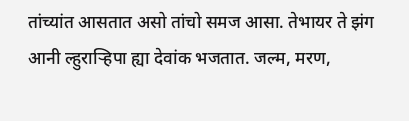तांच्यांत आसतात असो तांचो समज आसा. तेभायर ते झंग आनी ल्हुराऱ्हिपा ह्या देवांक भजतात. जल्म, मरण,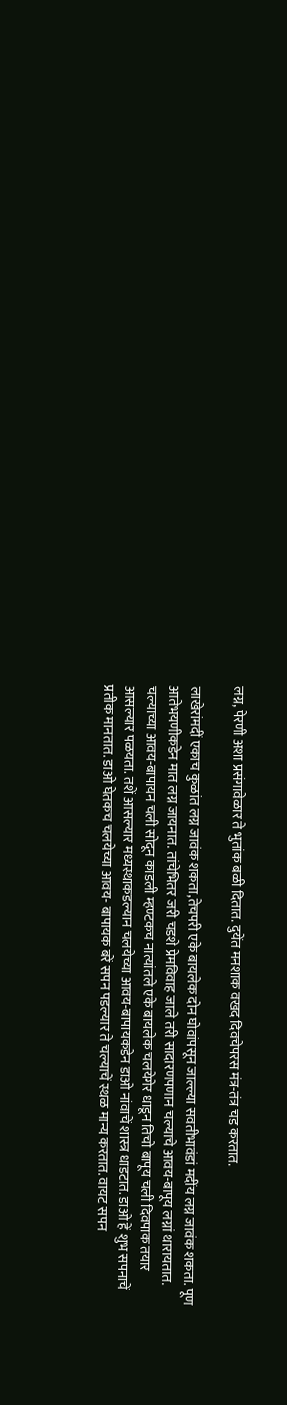लग्न, पेरणी अशा प्रसंगावेळार ते भुतांक बळी दितात. दुयेंत मनशाक वखद दिवचेपरस मंत्र-तंत्र चड करतात.

लाखेरांमदीं एकाच कुळांत लग्न जावंक शकता,तेचपरी एके बायलेक दोन घोवांपसून जाल्ल्या सवतीभावंडां मदींय लग्न जावंक शकता. पूण आतेभयणीकडेन मात लग्न जायनात. तांचेभितर जरी चडशे प्रेमविवाह जाले तरी सादारणपणान चल्याचे आवय-बापूय लग्नां थारायतात. चल्याच्या आवय-बापायन चली सोदून काडली म्हण्टकच नात्यांतले एके बायलेक चलयेगेर धाडून तिचो बापूय चली दिवपाक तयार आसल्यार पळयता. तशें आसल्यार मध्यस्थाकडल्यान चलयेच्या आवय-बापायकडेन डाओ नांवाचें शास्त्र धाडटात. डाओ हें शुभ सपनाचें प्रतीक मानतात. डाओ घेतकच चलयेच्या आवय- बापायक बरें सपन पडल्यार ते चल्याचें स्थळ मान्य करतात. वायट सपन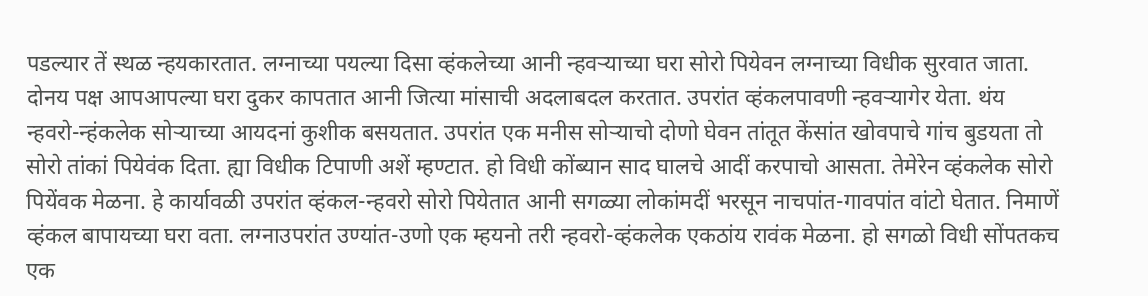पडल्यार तें स्थळ न्हयकारतात. लग्नाच्या पयल्या दिसा व्हंकलेच्या आनी न्हवऱ्याच्या घरा सोरो पियेवन लग्नाच्या विधीक सुरवात जाता. दोनय पक्ष आपआपल्या घरा दुकर कापतात आनी जित्या मांसाची अदलाबदल करतात. उपरांत व्हंकलपावणी न्हवऱ्यागेर येता. थंय न्हवरो-न्हंकलेक सोऱ्याच्या आयदनां कुशीक बसयतात. उपरांत एक मनीस सोऱ्याचो दोणो घेवन तांतूत केंसांत खोवपाचे गांच बुडयता तो सोरो तांकां पियेवंक दिता. ह्या विधीक टिपाणी अशें म्हण्टात. हो विधी कोंब्यान साद घालचे आदीं करपाचो आसता. तेमेरेन व्हंकलेक सोरो पियेंवक मेळना. हे कार्यावळी उपरांत व्हंकल-न्हवरो सोरो पियेतात आनी सगळ्या लोकांमदीं भरसून नाचपांत-गावपांत वांटो घेतात. निमाणें व्हंकल बापायच्या घरा वता. लग्नाउपरांत उण्यांत-उणो एक म्हयनो तरी न्हवरो-व्हंकलेक एकठांय रावंक मेळना. हो सगळो विधी सोंपतकच एक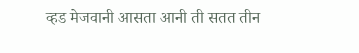व्हड मेजवानी आसता आनी ती सतत तीन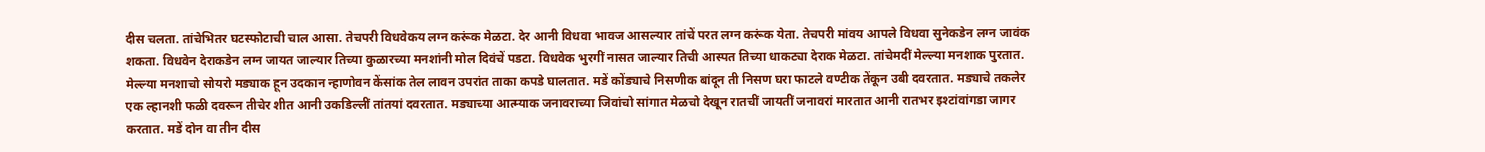दीस चलता. तांचेभितर घटस्फोटाची चाल आसा. तेचपरी विधवेकय लग्न करूंक मेळटा. देर आनी विधवा भावज आसल्यार तांचें परत लग्न करूंक येता. तेचपरी मांवय आपले विधवा सुनेकडेन लग्न जावंक शकता. विधवेन देराकडेन लग्न जायत जाल्यार तिच्या कुळारच्या मनशांनी मोल दिवंचें पडटा. विधवेक भुरगीं नासत जाल्यार तिची आस्पत तिच्या धाकट्या देराक मेळटा. तांचेमदीं मेल्ल्या मनशाक पुरतात. मेल्ल्या मनशाचो सोयरो मड्याक हून उदकान न्हाणोवन केंसांक तेल लावन उपरांत ताका कपडे घालतात. मडें कोंड्याचे निसणीक बांदून ती निसण घरा फाटले वण्टीक तेंकून उबी दवरतात. मड्याचे तकलेर एक ल्हानशी फळी दवरून तीचेर शीत आनी उकडिल्लीं तांतयां दवरतात. मड्याच्या आत्म्याक जनावराच्या जिवांचो सांगात मेळचो देखून रातचीं जायतीं जनावरां मारतात आनी रातभर इश्टांवांगडा जागर करतात. मडें दोन वा तीन दीस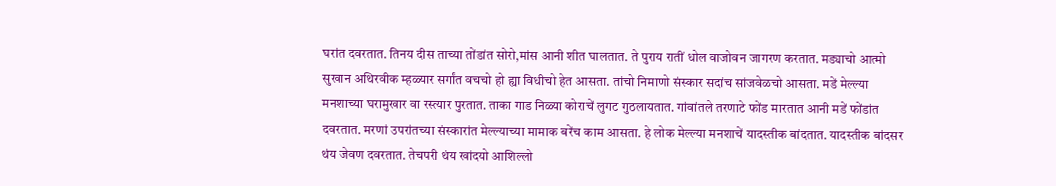घरांत दवरतात. तिनय दीस ताच्या तोंडांत सोरो,मांस आनी शीत घालतात. ते पुराय रातीं धोल वाजोवन जागरण करतात. मड्याचो आत्मो सुखान अथिरवीक म्हळ्यार सर्गांत वचचो हो ह्या विधीचो हेत आसता. तांचो निमाणो संस्कार सदांच सांजवेळचो आसता. मडें मेल्ल्या मनशाच्या घरामुखार वा रस्त्यार पुरतात. ताका गाड निळ्या कोराचें लुगट गुठलायतात. गांवांतले तरणाटे फोंड मारतात आनी मडें फोंडांत दवरतात. मरणां उपरांतच्या संस्कारांत मेल्ल्याच्या मामाक बरेंच काम आसता. हे लोक मेल्ल्या मनशाचें यादस्तीक बांदतात. यादस्तीक बांदसर थंय जेवण दवरतात. तेचपरी थंय खांदयो आशिल्लो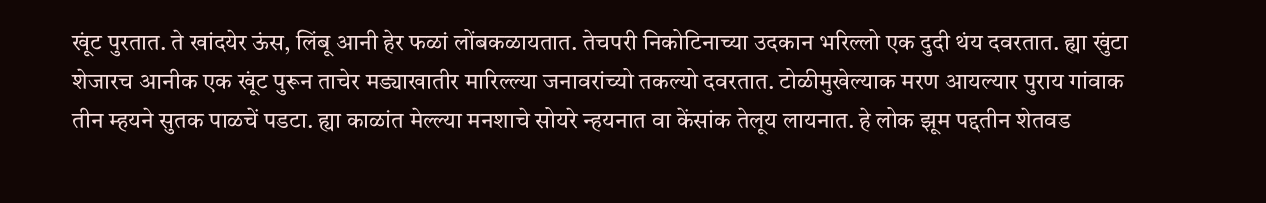खूंट पुरतात. ते खांदयेर ऊंस, लिंबू आनी हेर फळां लोंबकळायतात. तेचपरी निकोटिनाच्या उदकान भरिल्लो एक दुदी थंय दवरतात. ह्या खुंटा शेजारच आनीक एक खूंट पुरून ताचेर मड्याखातीर मारिल्ल्या जनावरांच्यो तकल्यो दवरतात. टोळीमुखेल्याक मरण आयल्यार पुराय गांवाक तीन म्हयने सुतक पाळचें पडटा. ह्या काळांत मेल्ल्या मनशाचे सोयरे न्हयनात वा केंसांक तेलूय लायनात. हे लोक झूम पद्दतीन शेतवड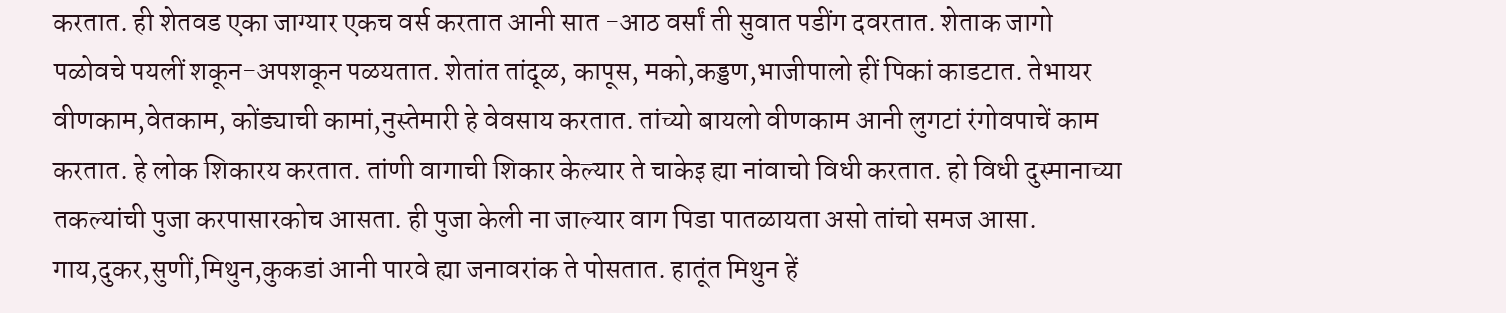करतात. ही शेतवड एका जाग्यार एकच वर्स करतात आनी सात -आठ वर्सां ती सुवात पडींग दवरतात. शेताक जागो पळोवचे पयलीं शकून-अपशकून पळयतात. शेतांत तांदूळ, कापूस, मको,कड्डण,भाजीपालो हीं पिकां काडटात. तेभायर वीणकाम,वेतकाम, कोंड्याची कामां,नुस्तेमारी हे वेवसाय करतात. तांच्यो बायलो वीणकाम आनी लुगटां रंगोवपाचें काम करतात. हे लोक शिकारय करतात. तांणी वागाची शिकार केल्यार ते चाकेइ ह्या नांवाचो विधी करतात. हो विधी दुस्मानाच्या तकल्यांची पुजा करपासारकोच आसता. ही पुजा केली ना जाल्यार वाग पिडा पातळायता असो तांचो समज आसा. गाय,दुकर,सुणीं,मिथुन,कुकडां आनी पारवे ह्या जनावरांक ते पोसतात. हातूंत मिथुन हें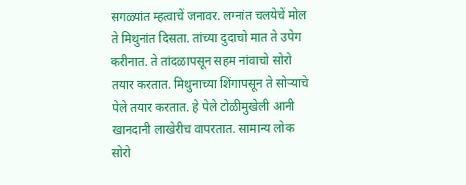सगळ्यांत म्हत्वाचें जनावर. लग्नांत चलयेचें मोल ते मिथुनांत दिसता. तांच्या दुदाचो मात ते उपेग करीनात. ते तांदळापसून सहम नांवाचो सोरो तयार करतात. मिथुनाच्या शिंगापसून ते सोऱ्याचे पेले तयार करतात. हे पेले टोळीमुखेली आनी खानदानी लाखेरीच वापरतात. सामान्य लोक सोरो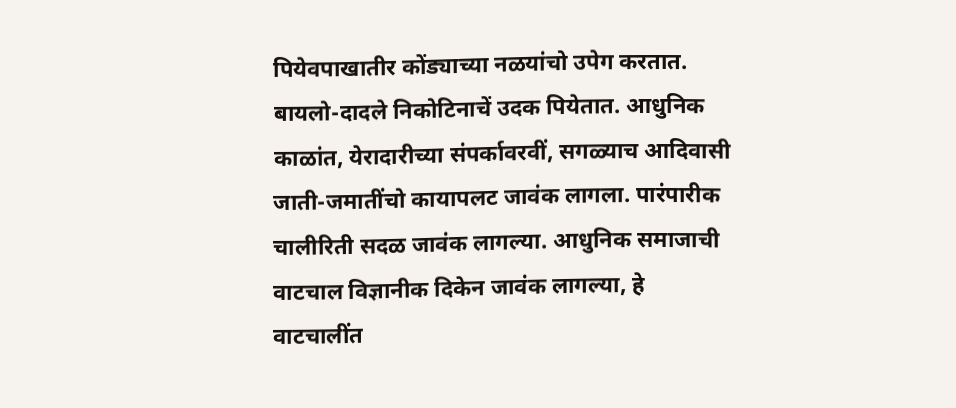पियेवपाखातीर कोंड्याच्या नळयांचो उपेग करतात. बायलो-दादले निकोटिनाचें उदक पियेतात. आधुनिक काळांत, येरादारीच्या संपर्कावरवीं, सगळ्याच आदिवासी जाती-जमातींचो कायापलट जावंक लागला. पारंपारीक चालीरिती सदळ जावंक लागल्या. आधुनिक समाजाची वाटचाल विज्ञानीक दिकेन जावंक लागल्या, हे वाटचालींत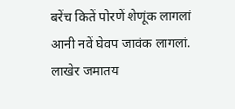बरेंच कितें पोरणें शेणूंक लागलां आनी नवें घेवप जावंक लागलां. लाखेर जमातय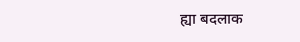ह्या बदलाक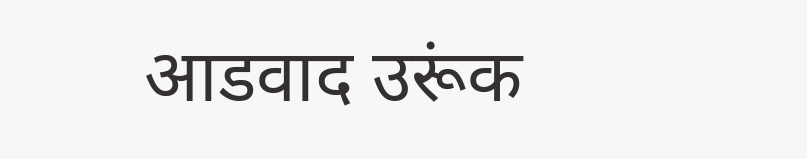आडवाद उरूंक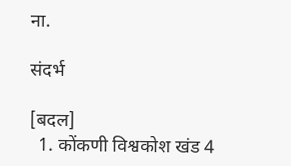ना.

संदर्भ

[बदल]
  1. कोंकणी विश्वकोश खंड 4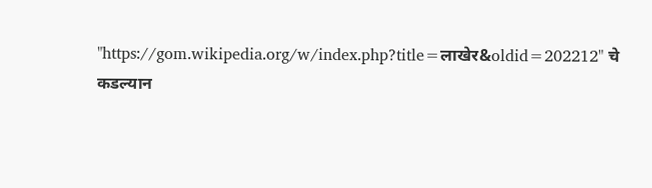"https://gom.wikipedia.org/w/index.php?title=लाखेर&oldid=202212" चे कडल्यान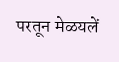परतून मेळयलें